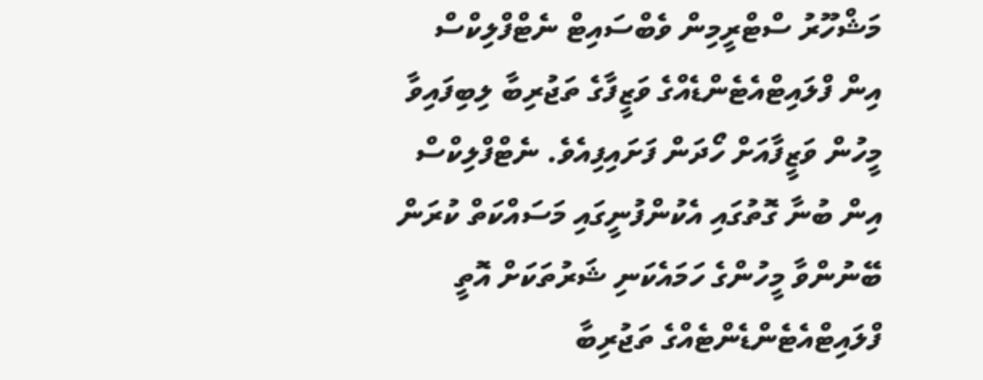މަޝްހޫރު ސްޓްރީމިން ވެބްސައިޓް ނެޓްފްލިކްސް އިން ފްލައިޓްއެޓެންޑެއްގެ ވަޒީފާގެ ތަޖުރިބާ ލިބިފައިވާ މީހުން ވަޒީފާއަށް ހޯދަން ފަށައިފިއެވެ. ނެޓްފްލިކްސް އިން ބުނާ ގޮތުގައި އެކުންފުނީގައި މަސައްކަތް ކުރަން ބޭނުންވާ މީހުންގެ ހަމައެކަނި ޝަރުތަކަށް އޮތީ ފްލައިޓްއެޓެންޑެންޓެއްގެ ތަޖުރިބާ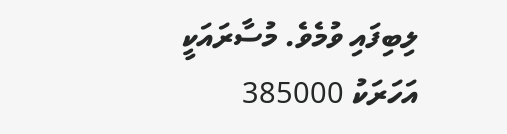ލިބިފައި ވުމެވެ. މުސާރައަކީ އަހަރަކު 385000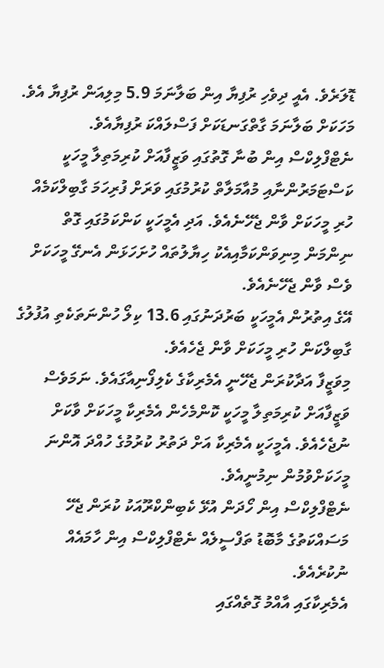ޑޮލަރެވެ. އެއީ ދިވެހި ރުފިޔާ އިން ބަލާނަމަ 5.9 މިލިއަން ރުފިޔާ އެވެ. މަހަކަށް ބަލާނަމަ ގާތްގަނޑަކަށް ފަސްލައްކަ ރުފިޔާއެވެ.
ނެޓްފްލިކްސް އިން ބުނާ ގޮތުގައި ވަޒީފާއަށް ކުރިމަތިލާ މީހަކީ ކަސްޓަމަރުންނާއި މުއާމަލާތް ކުރުމުގައި ވަރަށް ފުރިހަމަ ގާބިލްކަމެއް ހުރި މީހަކަށް ވާން ޖެހޭނެއެވެ. އަދި އެމީހަކީ ކަންކަމުގައި ގޮތް ނިންމަން މިނިވަންކަމާއިއެކު ހިޔާލުތައް ހުށަހަޅަން އެނގޭ މީހަކަށް ވެސް ވާން ޖެހޭނެއެވެ.
އޭގެ އިތުރުން އެމީހަކީ ބަރުދަނުގައި 13.6 ކިލޯ ހުންނަތަކެތި އުފުލުގެ ގާބިލްކަން ހުރި މީހަކަށް ވާން ޖެހެއެވެ.
މިވަޒީފާ އަދާކުރަން ޖެހޭނީ އެމެރިކާގެ ކެލިފޯނިއާގައެވެ. ނަމަވެސް ވަޒީފާއަށް ކުރިމަތިލާ މީހަކީ ކޮންމެހެން އެމެރިކާ މީހަކަށް ވާކަށް ނުޖެހެއެވެ. އެމީހަކީ އެމެރިކާ އަށް ދަތުރު ކުރުމުގެ ހުއްދަ އޮންނަ މީހަކަށްވުމުން ނިމުނީއެވެ.
ނެޓްފްލިކްސް އިން ހޯދަން އުޅޭ ކެބިންކްރޫއަކު ކުރަން ޖެހޭ މަސައްކަތުގެ މާބޮޑު ތަފްސީލެއް ނެޓްފްލިކްސް އިން ހާމައެއް ނުކުރެއެވެ.
އެމެރިކާގައި އާއްމު ގޮތެއްގައި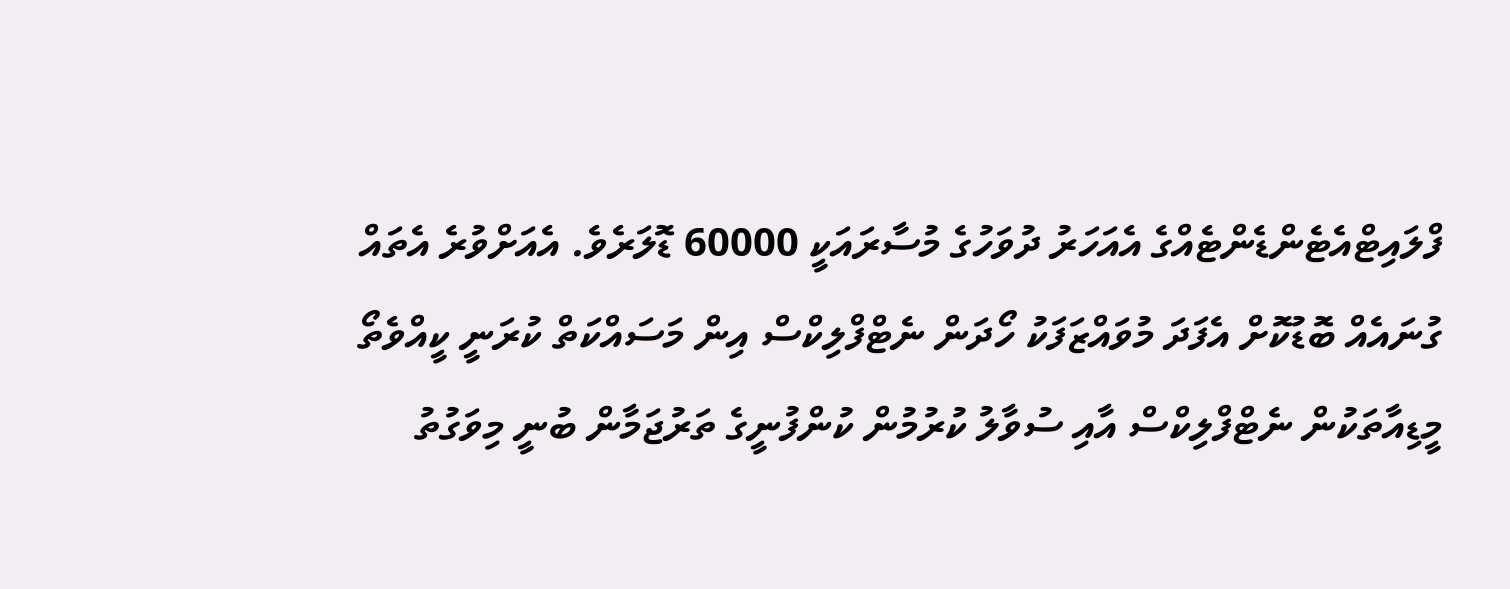ފްލައިޓްއެޓެންޑެންޓެއްގެ އެއަހަރު ދުވަހުގެ މުސާރައަކީ 60000 ޑޮލަރެވެ. އެއަށްވުރެ އެތައް ގުނައެއް ބޮޑުކޮށް އެފަދަ މުވައްޒަފަކު ހޯދަން ނެޓްފްލިކްސް އިން މަސައްކަތް ކުރަނީ ކީއްވެތޯ މީޑިއާތަކުން ނެޓްފްލިކްސް އާއި ސުވާލު ކުރުމުން ކުންފުނީގެ ތަރުޖަމާން ބުނީ މިވަގުތު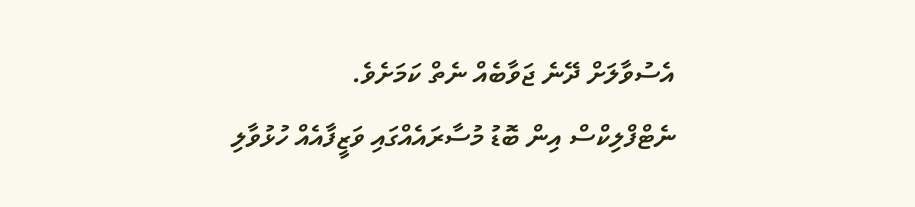އެސުވާލަށް ދޭނެ ޖަވާބެއް ނެތް ކަމަށެވެ.
ނެޓްފްލިކްސް އިން ބޮޑު މުސާރައެއްގައި ވަޒީފާއެއް ހުޅުވާލި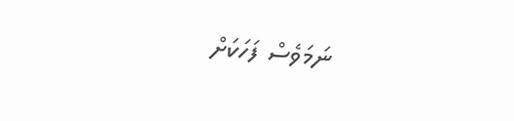ނަމަވެސް ފަހަކަށް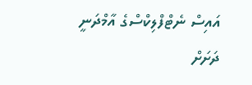އައިސް ނެޓްފްލިކްސްގެ އާމްދަނީ ދަށަށް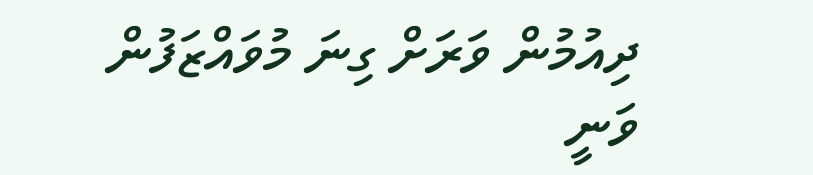ދިއުމުން ވަރަށް ގިނަ މުވައްޒަފުން ވަނީ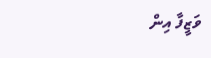ވަޒީފާ އިން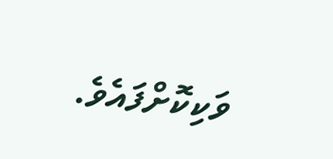ވަކިކޮށްފައެވެ.